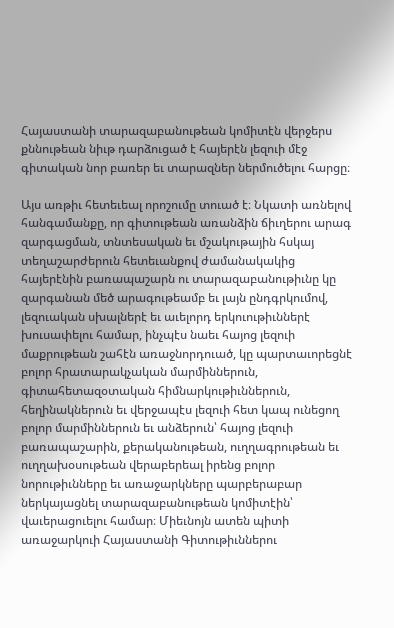Հայաստանի տարազաբանութեան կոմիտէն վերջերս քննութեան նիւթ դարձուցած է հայերէն լեզուի մէջ գիտական նոր բառեր եւ տարազներ ներմուծելու հարցը։

Այս առթիւ հետեւեալ որոշումը տուած է։ Նկատի առնելով հանգամանքը, որ գիտութեան առանձին ճիւղերու արագ զարգացման, տնտեսական եւ մշակութային հսկայ տեղաշարժերուն հետեւանքով ժամանակակից հայերէնին բառապաշարն ու տարազաբանութիւնը կը զարգանան մեծ արագութեամբ եւ լայն ընդգրկումով, լեզուական սխալներէ եւ աւելորդ երկուութիւններէ խուսափելու համար, ինչպէս նաեւ հայոց լեզուի մաքրութեան շահէն առաջնորդուած, կը պարտաւորեցնէ բոլոր հրատարակչական մարմիններուն, գիտահետազօտական հիմնարկութիւններուն, հեղինակներուն եւ վերջապէս լեզուի հետ կապ ունեցող բոլոր մարմիններուն եւ անձերուն՝ հայոց լեզուի բառապաշարին, քերականութեան, ուղղագրութեան եւ ուղղախօսութեան վերաբերեալ իրենց բոլոր նորութիւնները եւ առաջարկները պարբերաբար ներկայացնել տարազաբանութեան կոմիտէին՝ վաւերացուելու համար։ Միեւնոյն ատեն պիտի առաջարկուի Հայաստանի Գիտութիւններու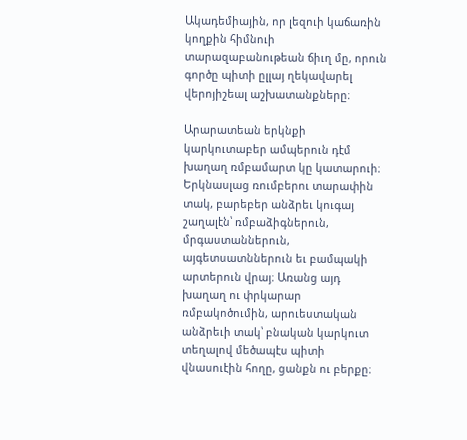Ակադեմիային, որ լեզուի կաճառին կողքին հիմնուի տարազաբանութեան ճիւղ մը, որուն գործը պիտի ըլլայ ղեկավարել վերոյիշեալ աշխատանքները։

Արարատեան երկնքի կարկուտաբեր ամպերուն դէմ խաղաղ ռմբամարտ կը կատարուի։ Երկնասլաց ռումբերու տարափին տակ, բարեբեր անձրեւ կուգայ շաղալէն՝ ռմբաձիգներուն, մրգաստաններուն, այգետսատններուն եւ բամպակի արտերուն վրայ։ Առանց այդ խաղաղ ու փրկարար ռմբակոծումին, արուեստական անձրեւի տակ՝ բնական կարկուտ տեղալով մեծապէս պիտի վնասուէին հողը, ցանքն ու բերքը։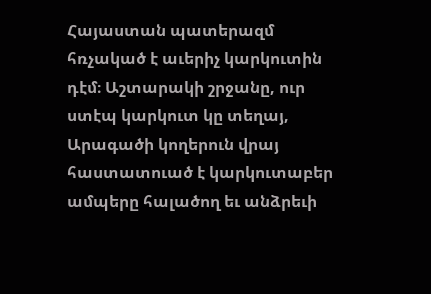Հայաստան պատերազմ հռչակած է աւերիչ կարկուտին դէմ։ Աշտարակի շրջանը, ուր ստէպ կարկուտ կը տեղայ, Արագածի կողերուն վրայ հաստատուած է կարկուտաբեր ամպերը հալածող եւ անձրեւի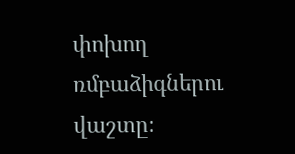փոխող ռմբաձիգներու վաշտը։